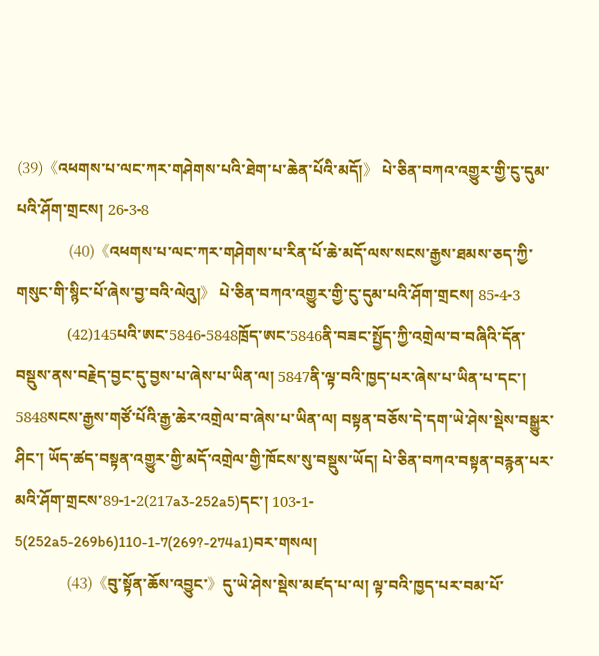(39)《འཕགས་པ་ལང་ཀར་གཤེགས་པའི་ཐེག་པ་ཆེན་པོའི་མདོ།》 པེ་ཅིན་བཀའ་འགྱུར་གྱི་ངུ་དུམ་པའི་ཤོག་གྲངས། 26-3-8
             (40)《འཕགས་པ་ལང་ཀར་གཤེགས་པ་རིན་པོ་ཆེ་མདོ་ལས་སངས་རྒྱས་ཐམས་ཅད་ཀྱི་གསུང་གི་སྙིང་པོ་ཞེས་བྱ་བའི་ལེའུ།》 པེ་ཅིན་བཀའ་འགྱུར་གྱི་ངུ་དུམ་པའི་ཤོག་གྲངས། 85-4-3
             (42)145པའི་ཨང་5846-5848ཁྲོད་ཨང་5846ནི་བཟང་སྤྱོད་ཀྱི་འགྲེལ་བ་བཞིའི་དོན་བསྡུས་ནས་བརྗེད་བྱང་དུ་བྱས་པ་ཞེས་པ་ཡིན་ལ། 5847ནི་ལྟ་བའི་ཁྱད་པར་ཞེས་པ་ཡིན་པ་དང་། 5848སངས་རྒྱས་གཙོ་པོའི་རྒྱ་ཆེར་འགྲེལ་བ་ཞེས་པ་ཡིན་ལ། བསྟན་བཅོས་དེ་དག་ཡེ་ཤེས་སྡེས་བསྒྱུར་ཤིང་། ཡོད་ཚད་བསྟན་འགྱུར་གྱི་མདོ་འགྲེལ་གྱི་ཁོངས་སུ་བསྡུས་ཡོད། པེ་ཅིན་བཀའ་བསྟན་བརྙན་པར་མའི་ཤོག་གྲངས་89-1-2(217a3-252a5)དང་། 103-1-             5(252a5-269b6)110-1-7(269?-274a1)བར་གསལ།
             (43)《བུ་སྟོན་ཆོས་འབྱུང་》དུ་ཡེ་ཤེས་སྡེས་མཛད་པ་ལ། ལྟ་བའི་ཁྱད་པར་བམ་པོ་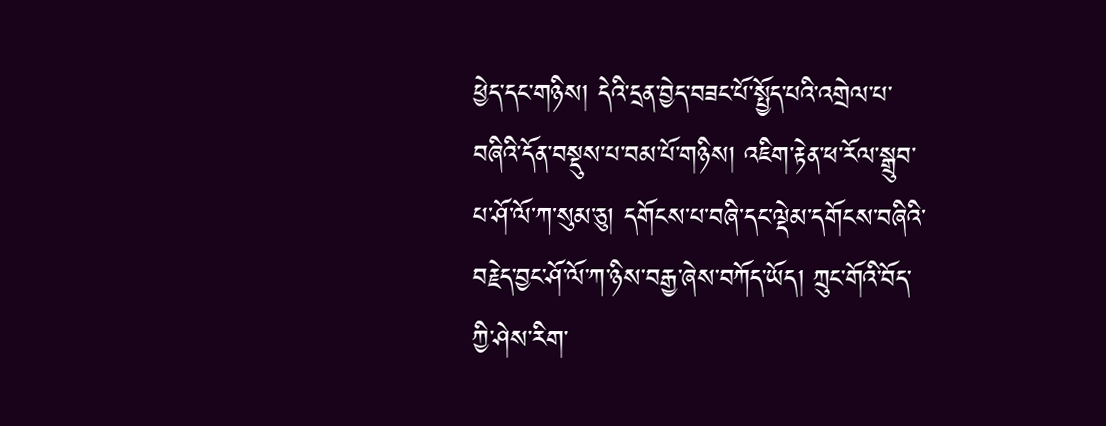ཕྱེད་དང་གཉིས། དེའི་དྲན་བྱེད་བཟང་པོ་སྤྱོད་པའི་འགྲེལ་པ་བཞིའི་དོན་བསྡུས་པ་བམ་པོ་གཉིས། འཇིག་རྟེན་ཕ་རོལ་སྒྲུབ་པ་ཤོ་ལོ་ཀ་སུམ་ཅུ། དགོངས་པ་བཞི་དང་ལྡེམ་དགོངས་བཞིའི་བརྗེད་བྱང་ཤོ་ལོ་ཀ་ཉིས་བརྒྱ་ཞེས་བཀོད་ཡོད། ཀྲུང་གོའི་བོད་ཀྱི་ཤེས་རིག་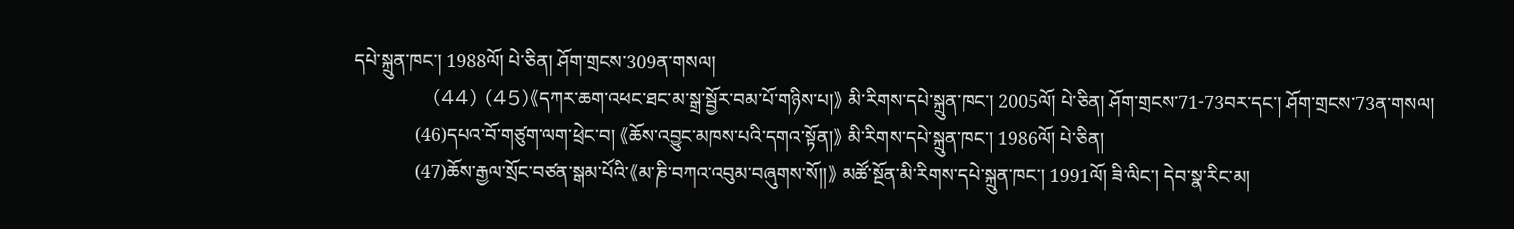དཔེ་སྐྲུན་ཁང་། 1988ལོ། པེ་ཅིན། ཤོག་གྲངས་309ན་གསལ།
             (44) (45)《དཀར་ཆག་འཕང་ཐང་མ་སྒྲ་སྦྱོར་བམ་པོ་གཉིས་པ།》 མི་རིགས་དཔེ་སྐྲུན་ཁང་། 2005ལོ། པེ་ཅིན། ཤོག་གྲངས་71-73བར་དང་། ཤོག་གྲངས་73ན་གསལ།
             (46)དཔའ་བོ་གཙུག་ལག་ཕྲེང་བ། 《ཆོས་འབྱུང་མཁས་པའི་དགའ་སྟོན།》 མི་རིགས་དཔེ་སྐྲུན་ཁང་། 1986ལོ། པེ་ཅིན།
             (47)ཆོས་རྒྱལ་སྲོང་བཙན་སྒམ་པོའི་《མ་ཎི་བཀའ་འབུམ་བཞུགས་སོ།།》 མཚོ་སྔོན་མི་རིགས་དཔེ་སྐྲུན་ཁང་། 1991ལོ། ཟི་ལིང་། དེབ་སྣ་རིང་མ།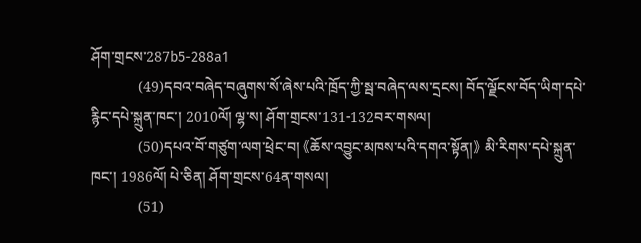ཤོག་གྲངས་287b5-288a1
             (49)དབའ་བཞེད་བཞུགས་སོ་ཞེས་པའི་ཁྲོད་ཀྱི་སྦ་བཞེད་ལས་དྲངས། བོད་ལྗོངས་བོད་ཡིག་དཔེ་རྙིང་དཔེ་སྐྲུན་ཁང་། 2010ལོ། ལྷ་ས། ཤོག་གྲངས་131-132བར་གསལ།
             (50)དཔའ་བོ་གཙུག་ལག་ཕྲེང་བ། 《ཆོས་འབྱུང་མཁས་པའི་དགའ་སྟོན།》 མི་རིགས་དཔེ་སྐྲུན་ཁང་། 1986ལོ། པེ་ཅིན། ཤོག་གྲངས་64ན་གསལ།
             (51)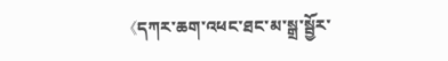《དཀར་ཆག་འཕང་ཐང་མ་སྒྲ་སྦྱོར་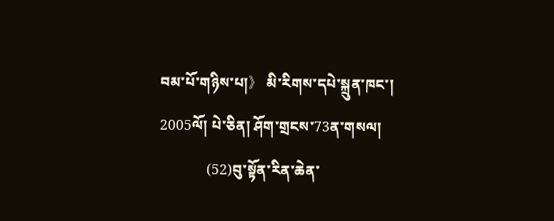བམ་པོ་གཉིས་པ།》 མི་རིགས་དཔེ་སྐྲུན་ཁང་། 2005ལོ། པེ་ཅིན། ཤོག་གྲངས་73ན་གསལ།
             (52)བུ་སྟོན་རིན་ཆེན་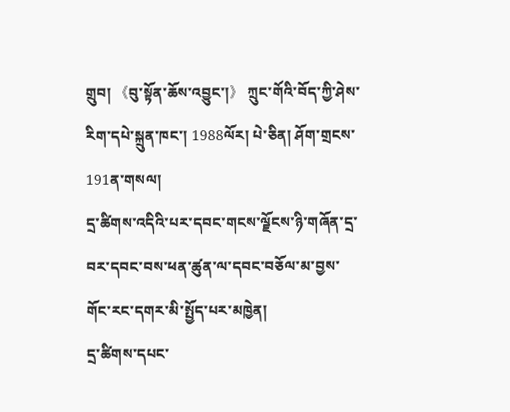གྲུབ། 《བུ་སྟོན་ཆོས་འབྱུང་།》 ཀྲུང་གོའི་བོད་ཀྱི་ཤེས་རིག་དཔེ་སྐྲུན་ཁང་། 1988ལོར། པེ་ཅིན། ཤོག་གྲངས་191ན་གསལ།
དྲ་ཚིགས་འདིའི་པར་དབང་གངས་ལྗོངས་ཉི་གཞོན་དྲ་བར་དབང་བས་ཕན་ཚུན་ལ་དབང་བཅོལ་མ་བྱས་གོང་རང་དགར་མི་སྤྱོད་པར་མཁྱེན།
དྲ་ཚིགས་དཔང་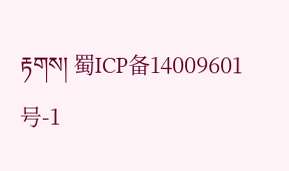རྟགས། 蜀ICP备14009601号-1